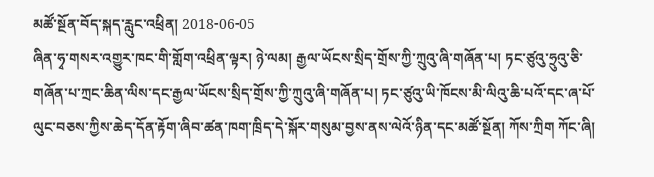མཚོ་སྔོན་བོད་སྐད་རླུང་འཕྲིན། 2018-06-05
ཞིན་ཧྭ་གསར་འགྱུར་ཁང་གི་གློག་འཕྲིན་ལྟར། ཉེ་ལམ། རྒྱལ་ཡོངས་སྲིད་གྲོས་ཀྱི་ཀྲུའུ་ཞི་གཞོན་པ། ཏང་ཙུའུ་ཧྲུའུ་ཅི་གཞོན་པ་ཀྲང་ཆིན་ལིས་དང་རྒྱལ་ཡོངས་སྲིད་གྲོས་ཀྱི་ཀྲུའུ་ཞི་གཞོན་པ། ཏང་ཙུའུ་ཡི་ཁོངས་མི་ལིའུ་ཆི་པའོ་དང་ཞ་པོ་ལུང་བཅས་ཀྱིས་ཆེད་དོན་རྟོག་ཞིབ་ཚན་ཁག་ཁྲིད་དེ་སྐོར་གསུམ་བྱས་ནས་ལེའོ་ཉིན་དང་མཚོ་སྔོན། ཀོས་ཀྲིག ཀོང་ཞི།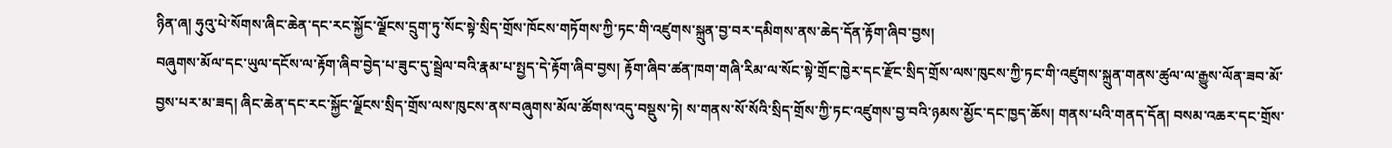ཉིན་ཞ། ཧུའུ་པེ་སོགས་ཞིང་ཆེན་དང་རང་སྐྱོང་ལྗོངས་དྲུག་ཏུ་སོང་སྟེ་སྲིད་གྲོས་ཁོངས་གཏོགས་ཀྱི་ཏང་གི་འཛུགས་སྐྲུན་བྱ་བར་དམིགས་ནས་ཆེད་དོན་རྟོག་ཞིབ་བྱས།
བཞུགས་མོལ་དང་ཡུལ་དངོས་ལ་རྟོག་ཞིབ་བྱེད་པ་ཟུང་དུ་སྦྲེལ་བའི་རྣམ་པ་སྤྱད་དེ་རྟོག་ཞིབ་བྱས། རྟོག་ཞིབ་ཚན་ཁག་གཞི་རིམ་ལ་སོང་སྟེ་གྲོང་ཁྱེར་དང་རྫོང་སྲིད་གྲོས་ལས་ཁུངས་ཀྱི་ཏང་གི་འཛུགས་སྐྲུན་གནས་ཚུལ་ལ་རྒྱུས་ལོན་ཟབ་མོ་བྱས་པར་མ་ཟད། ཞིང་ཆེན་དང་རང་སྐྱོང་ལྗོངས་སྲིད་གྲོས་ལས་ཁུངས་ནས་བཞུགས་མོལ་ཚོགས་འདུ་བསྡུས་ཏེ། ས་གནས་སོ་སོའི་སྲིད་གྲོས་ཀྱི་ཏང་འཛུགས་བྱ་བའི་ཉམས་མྱོང་དང་ཁྱད་ཆོས། གནས་པའི་གནད་དོན། བསམ་འཆར་དང་གྲོས་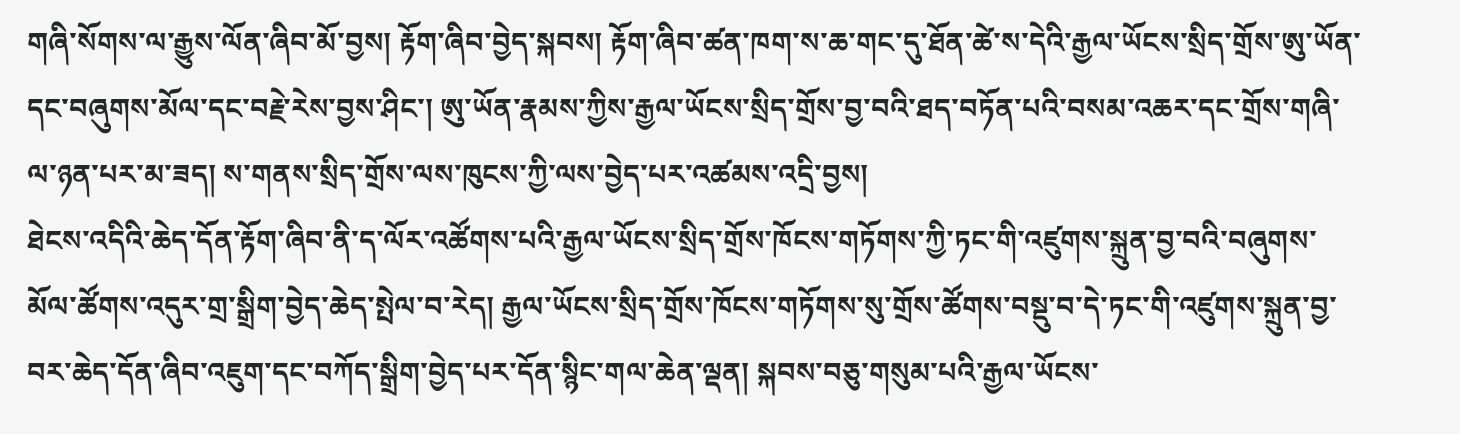གཞི་སོགས་ལ་རྒྱུས་ལོན་ཞིབ་མོ་བྱས། རྟོག་ཞིབ་བྱེད་སྐབས། རྟོག་ཞིབ་ཚན་ཁག་ས་ཆ་གང་དུ་ཐོན་ཚེ་ས་དེའི་རྒྱལ་ཡོངས་སྲིད་གྲོས་ཨུ་ཡོན་དང་བཞུགས་མོལ་དང་བརྗེ་རེས་བྱས་ཤིང་། ཨུ་ཡོན་རྣམས་ཀྱིས་རྒྱལ་ཡོངས་སྲིད་གྲོས་བྱ་བའི་ཐད་བཏོན་པའི་བསམ་འཆར་དང་གྲོས་གཞི་ལ་ཉན་པར་མ་ཟད། ས་གནས་སྲིད་གྲོས་ལས་ཁུངས་ཀྱི་ལས་བྱེད་པར་འཚམས་འདྲི་བྱས།
ཐེངས་འདིའི་ཆེད་དོན་རྟོག་ཞིབ་ནི་ད་ལོར་འཚོགས་པའི་རྒྱལ་ཡོངས་སྲིད་གྲོས་ཁོངས་གཏོགས་ཀྱི་ཏང་གི་འཛུགས་སྐྲུན་བྱ་བའི་བཞུགས་མོལ་ཚོགས་འདུར་གྲ་སྒྲིག་བྱེད་ཆེད་སྤེལ་བ་རེད། རྒྱལ་ཡོངས་སྲིད་གྲོས་ཁོངས་གཏོགས་སུ་གྲོས་ཚོགས་བསྡུ་བ་དེ་ཏང་གི་འཛུགས་སྐྲུན་བྱ་བར་ཆེད་དོན་ཞིབ་འཇུག་དང་བཀོད་སྒྲིག་བྱེད་པར་དོན་སྙིང་གལ་ཆེན་ལྡན། སྐབས་བཅུ་གསུམ་པའི་རྒྱལ་ཡོངས་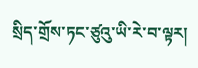སྲིད་གྲོས་ཏང་ཙུའུ་ཡི་རེ་བ་ལྟར།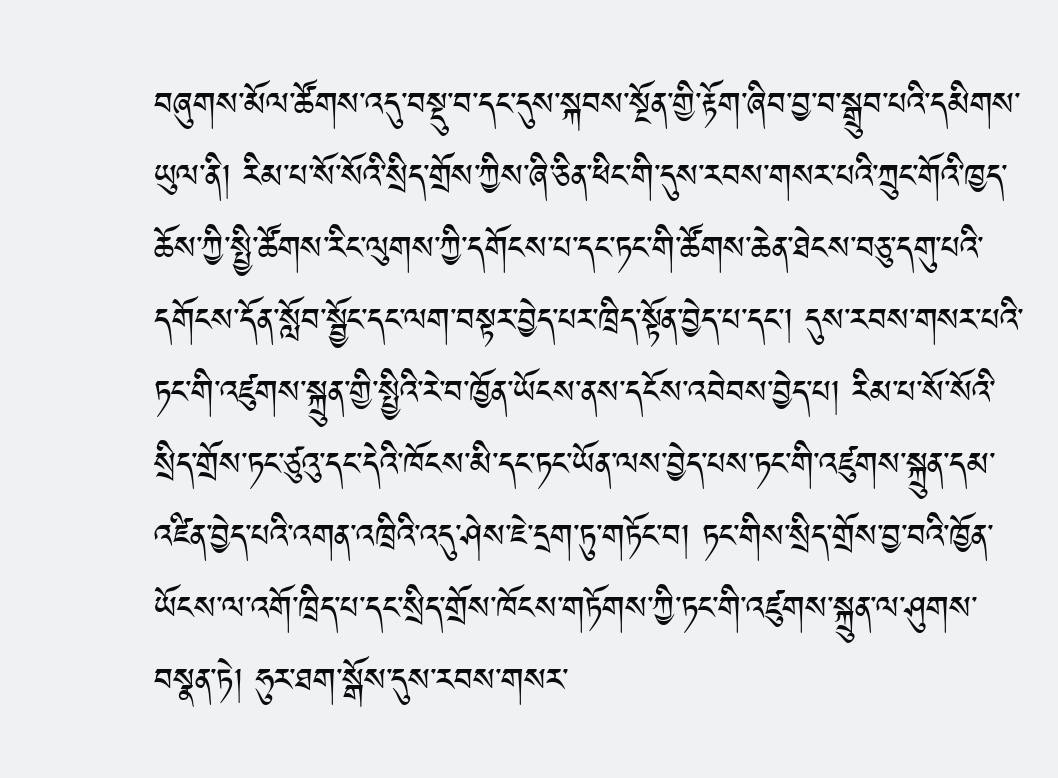བཞུགས་མོལ་ཚོགས་འདུ་བསྡུ་བ་དང་དུས་སྐབས་སྔོན་གྱི་རྟོག་ཞིབ་བྱ་བ་སྒྲུབ་པའི་དམིགས་ཡུལ་ནི། རིམ་པ་སོ་སོའི་སྲིད་གྲོས་ཀྱིས་ཞི་ཅིན་ཕིང་གི་དུས་རབས་གསར་པའི་ཀྲུང་གོའི་ཁྱད་ཆོས་ཀྱི་སྤྱི་ཚོགས་རིང་ལུགས་ཀྱི་དགོངས་པ་དང་ཏང་གི་ཚོགས་ཆེན་ཐེངས་བཅུ་དགུ་པའི་དགོངས་དོན་སློབ་སྦྱོང་དང་ལག་བསྟར་བྱེད་པར་ཁྲིད་སྟོན་བྱེད་པ་དང་། དུས་རབས་གསར་པའི་ཏང་གི་འཛུགས་སྐྲུན་གྱི་སྤྱིའི་རེ་བ་ཁྱོན་ཡོངས་ནས་དངོས་འབེབས་བྱེད་པ། རིམ་པ་སོ་སོའི་སྲིད་གྲོས་ཏང་ཙུའུ་དང་དེའི་ཁོངས་མི་དང་ཏང་ཡོན་ལས་བྱེད་པས་ཏང་གི་འཛུགས་སྐྲུན་དམ་འཛིན་བྱེད་པའི་འགན་འཁྲིའི་འདུ་ཤེས་ཇེ་དྲག་ཏུ་གཏོང་བ། ཏང་གིས་སྲིད་གྲོས་བྱ་བའི་ཁྱོན་ཡོངས་ལ་འགོ་ཁྲིད་པ་དང་སྲིད་གྲོས་ཁོངས་གཏོགས་ཀྱི་ཏང་གི་འཛུགས་སྐྲུན་ལ་ཤུགས་བསྣན་ཏེ། ཧུར་ཐག་སྒོས་དུས་རབས་གསར་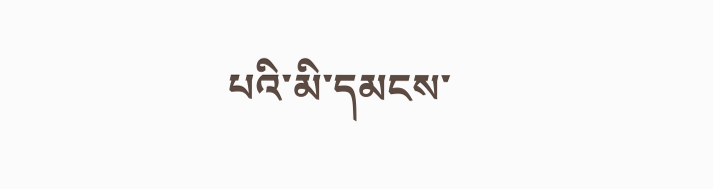པའི་མི་དམངས་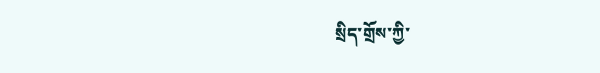སྲིད་གྲོས་ཀྱི་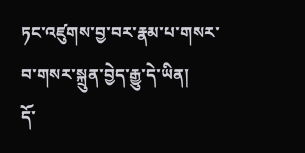ཏང་འཛུགས་བྱ་བར་རྣམ་པ་གསར་བ་གསར་སྐྲུན་བྱེད་རྒྱུ་དེ་ཡིན།
དོ་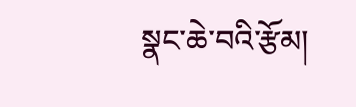སྣང་ཆེ་བའི་རྩོམ།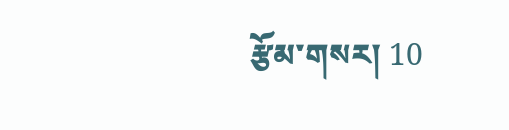རྩོམ་གསར། 10